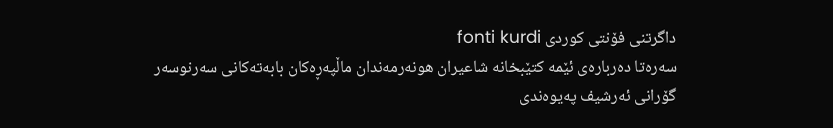داگرتنی فۆنتی کوردی fonti kurdi
سه‌ره‌تا ده‌رباره‌ی ئێمه‌ کتێبخانه شاعیران هونه‌رمه‌ندان ماڵپه‌ڕه‌کان بابه‌ته‌کانی سه‌رنوسه‌ر گۆرانی ئه‌رشیف په‌یوه‌ندی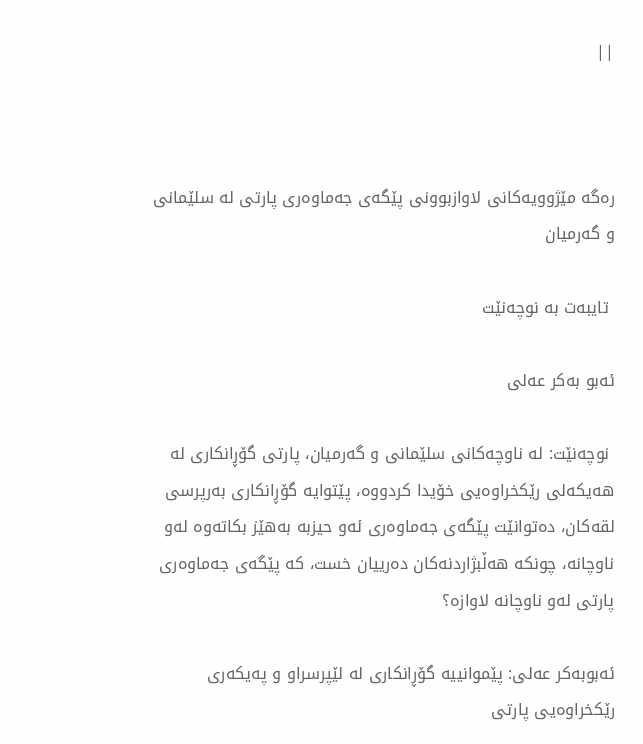||



ره‌گه‌ مێژوویه‌كانی لاوازبوونی پێگه‌ی جه‌ماوه‌ری پارتی له‌ سلێمانی و گه‌رمیان

 تایبه‌ت به‌ نوچه‌نێت

ئه‌بو به‌كر عه‌لی

 نوچه‌نێت: له‌ ناوچه‌كانی سلێمانی و گه‌رمیان، پارتی گۆڕانكاری له‌ هه‌یكه‌لی رێكخراوه‌یی خۆیدا كردووه‌، پێتوایه‌ گۆڕانكاری به‌رپرسی لقه‌كان، ده‌توانێت پێگه‌ی جه‌ماوه‌ری ئه‌و حیزبه‌ به‌هێز بكاته‌وه‌ له‌و ناوچانه‌، چونكه‌ هه‌ڵبژاردنه‌كان ده‌رییان خست، كه‌ پێگه‌ی جه‌ماوه‌ری پارتی له‌و ناوچانه‌ لاوازه‌؟

ئه‌بوبه‌كر عه‌لی: پێموانییه‌ گۆڕانكاری له‌ لێپرسراو و په‌یكه‌ری رێكخراوه‌یی پارتی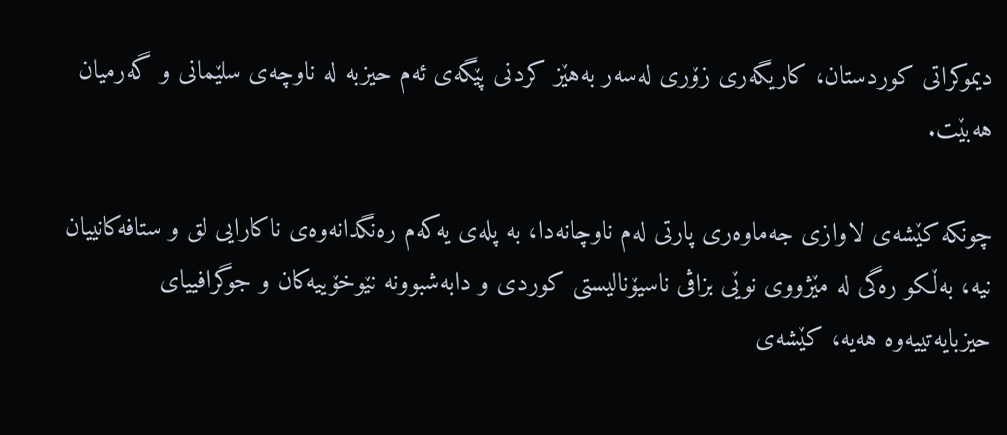دیموكراتی كوردستان، كاریگه‌ری زۆری له‌سه‌ر به‌هێز كردنی پێگه‌ی ئه‌م حیزبه‌ له‌ ناوچه‌ی سلێمانی و گه‌رمیان هه‌بێت.

چونكه‌ كێشه‌ی لاوازی جه‌ماوه‌ری پارتی له‌م ناوچانه‌دا، به‌ پله‌ی یه‌كه‌م ره‌نگدانه‌وه‌ی ناكارایی لق و ستافه‌كانییان نیه‌، به‌ڵكو ره‌گی له‌ مێژووی نوێی بزاڤی ناسیۆنالیستی كوردی و دابه‌شبوونه‌ نێوخۆییه‌كان و جوگرافییای حیزبایه‌تییه‌وه‌ هه‌یه‌، كێشه‌ی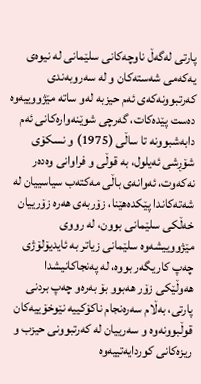پارتی له‌گه‌ڵ ناوچه‌كانی سلێمانی له‌ نیوه‌ی یه‌كه‌می شه‌سته‌كان و له‌ سه‌روبه‌ندی كه‌رتبوونه‌كه‌ی ئه‌م حیزبه‌ له‌و ساته‌ مێژووییه‌وه‌ ده‌ست پێده‌كات، گه‌رچی شوێنه‌واره‌كانی ئه‌م دابه‌شبوونه‌ تا ساڵی (1975) و نسكۆی شۆڕشی ئه‌یلول، به‌ قوڵی و فراوانی وه‌ده‌ر نه‌كه‌وت، ئه‌وانه‌ی باڵی مه‌كته‌ب سیاسییان له‌ شه‌ته‌كاندا پێكده‌هێنا، زۆربه‌ی هه‌ره‌ زۆرییان خه‌ڵكی سلێمانی بوون، له‌ رووی مێژووییشه‌وه‌ سلێمانی زیاتر به‌ ئایدیۆلۆژی چه‌پ كاریگه‌ر بووه‌، له‌ په‌نجاكانیشدا هه‌وڵێكی زۆر هه‌بوو بۆ به‌ره‌و چه‌پ بردنی پارتی، به‌ڵام سه‌ره‌نجام ناكۆكییه‌ نێوخۆییه‌كان قوڵبوونه‌وه‌ و سه‌رییان له‌ كه‌رتبوونی حیزب و ریزه‌كانی كوردایه‌تییه‌وه‌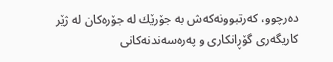ده‌رچوو، كه‌رتبوونه‌كه‌ش به‌ جۆرێك له‌ جۆره‌كان له‌ ژێر كاریگه‌ری گۆڕانكاری و په‌ره‌سه‌ندنه‌كانی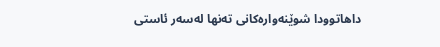داهاتوودا شوێنه‌واره‌كانی ته‌نها له‌سه‌ر ئاستی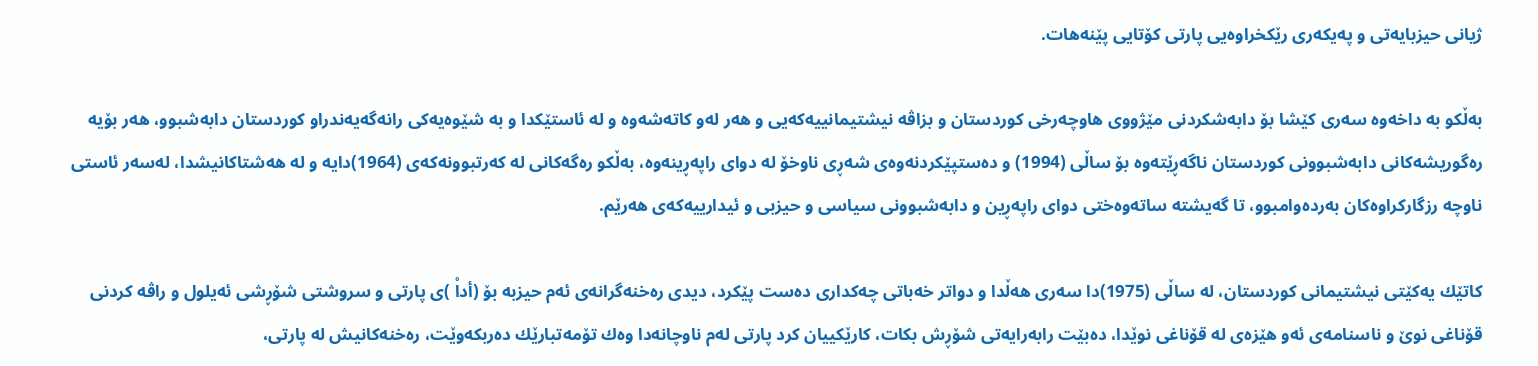ژیانی حیزبایه‌تی و په‌یكه‌ری رێكخراوه‌یی پارتی كۆتایی پێنه‌هات.

به‌ڵكو به‌ داخه‌وه‌ سه‌ری كێشا بۆ دابه‌شكردنی مێژووی هاوچه‌رخی كوردستان و بزاڤه‌ نیشتیمانییه‌كه‌یی و هه‌ر له‌و كاته‌شه‌وه‌ و له‌ ئاستێكدا و به‌ شێوه‌یه‌كی رانه‌گه‌یه‌ندراو كوردستان دابه‌شبوو، هه‌ر بۆیه‌ ره‌گوریشه‌كانی دابه‌شبوونی كوردستان ناگه‌ڕێته‌وه‌ بۆ ساڵی (1994) و ده‌ستپێكردنه‌وه‌ی شه‌ڕی ناوخۆ له‌ دوای راپه‌ڕینه‌وه‌، به‌ڵكو ره‌گه‌كانی له‌ كه‌رتبوونه‌كه‌ی (1964)دایه‌ و له‌ هه‌شتاكانیشدا، له‌سه‌ر ئاستی ناوچه‌ رزگاركراوه‌كان به‌رده‌وامبوو، تا گه‌یشته‌ ساته‌وه‌ختی دوای راپه‌ڕین و دابه‌شبوونی سیاسی و حیزبی و ئیدارییه‌كه‌ی هه‌رێم.

كاتێك یه‌كێتی نیشتیمانی كوردستان، له‌ ساڵی (1975)دا سه‌ری هه‌ڵدا و دواتر خه‌باتی چه‌كداری ده‌ست پێكرد، دیدی ره‌خنه‌گرانه‌ی ئه‌م حیزبه‌ بۆ (أداْ )ی پارتی و سروشتی شۆڕشی ئه‌یلول و راڤه‌ كردنی قۆناغی نوێ و ناسنامه‌ی ئه‌و هێزه‌ی له‌ قۆناغی نوێدا، ده‌بێت رابه‌رایه‌تی شۆڕش بكات، كارێكییان كرد پارتی له‌م ناوچانه‌دا وه‌ك تۆمه‌تبارێك ده‌ربكه‌وێت، ره‌خنه‌كانیش له‌ پارتی،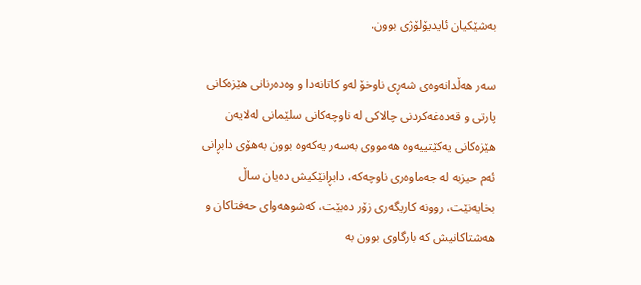به‌شێكیان ئایدیۆلۆژی بوون.

سه‌ر هه‌ڵدانه‌وه‌ی شه‌ڕی ناوخۆ له‌و كاتانه‌دا و وه‌ده‌رنانی هێزه‌كانی پارتی و قه‌ده‌غه‌كردنی چالاكی له‌ ناوچه‌كانی سلێمانی له‌لایه‌ن هێزه‌كانی یه‌كێتییه‌وه‌ هه‌مووی به‌سه‌ر یه‌كه‌وه‌ بوون به‌هۆی دابڕانی ئه‌م حیزبه‌ له‌ جه‌ماوه‌ری ناوچه‌كه‌، دابڕانێكیش ده‌یان ساڵ بخایه‌نێت، روونه‌ كاریگه‌ری زۆر ده‌بێت، كه‌شوهه‌وای حه‌فتاكان و هه‌شتاكانیش كه‌ بارگاوی بوون به‌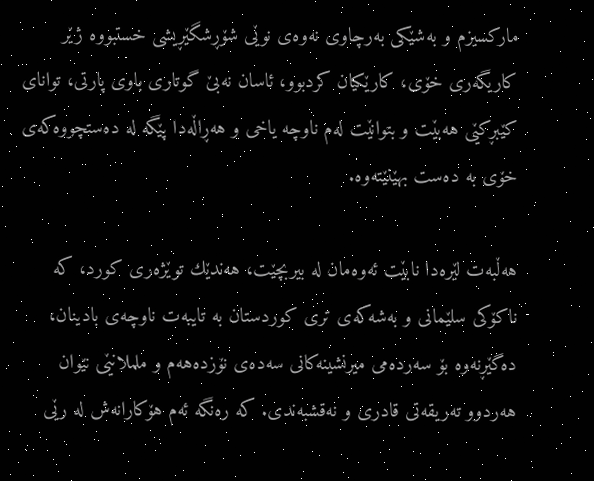ماركسیزم و به‌شێكی به‌رچاوی نه‌وه‌ی نوێی شۆڕشگێڕیشی خستبووه‌ ژێر كاریگه‌ری خۆی، كارێكیان كردبوو، ئاسان نه‌بێ‌ گوتاری باوی پارتی، توانای كێبڕكێی هه‌بێت و بتوانێت له‌م ناوچه‌ یاخی و هه‌ڕاڵه‌دا پێگه‌ له‌ ده‌ستچووه‌كه‌ی خۆی به‌ ده‌ست بهێنێته‌وه‌.

هه‌ڵبه‌ت لێره‌دا نابێت ئه‌وه‌مان له‌ بیربچێت، هه‌ندێك توێژه‌ری كورد، كه‌ ناكۆكی سلێمانی و به‌شه‌كه‌ی تری كوردستان به‌ تایبه‌ت ناوچه‌ی بادینان، ده‌گێڕنه‌وه‌ بۆ سه‌رده‌می میرنشینه‌كانی سه‌ده‌ی نۆزده‌هه‌م و ململانێی نێوان هه‌ردوو ته‌ریقه‌تی قادری و نه‌قشبه‌ندی. كه‌ ره‌نگه‌ ئه‌م هۆكارانه‌ش له‌ رێی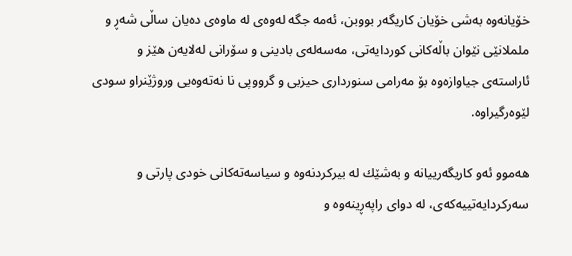خۆیانه‌وه‌ به‌شی خۆیان كاریگه‌ر بووبن، ئه‌مه‌ جگه‌ له‌وه‌ی له‌ ماوه‌ی ده‌یان ساڵی شه‌ڕ و ململانێی نێوان باڵه‌كانی كوردایه‌تی، مه‌سه‌له‌ی بادینی و سۆرانی له‌لایه‌ن هێز و ئاراسته‌ی جیاوازه‌وه‌ بۆ مه‌رامی سنورداری حیزبی و گرووپی نا نه‌ته‌وه‌یی وروژێنراو سودی لێوه‌رگیراوه‌.

هه‌موو ئه‌و كاریگه‌رییانه‌ و به‌شێك له‌ بیركردنه‌وه‌ و سیاسه‌ته‌كانی خودی پارتی و سه‌ركردایه‌تییه‌كه‌ی، له‌ دوای راپه‌ڕینه‌وه‌ و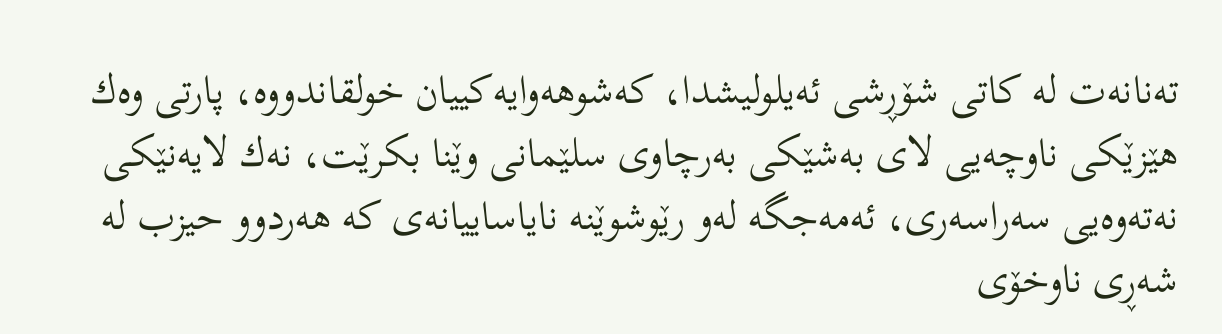ته‌نانه‌ت له‌ كاتی شۆڕشی ئه‌یلولیشدا، كه‌شوهه‌وایه‌كییان خولقاندووه‌، پارتی وه‌ك هێزێكی ناوچه‌یی لای به‌شێكی به‌رچاوی سلێمانی وێنا بكرێت، نه‌ك لایه‌نێكی نه‌ته‌وه‌یی سه‌راسه‌ری، ئه‌مه‌جگه‌ له‌و رێوشوێنه‌ نایاساییانه‌ی كه‌ هه‌ردوو حیزب له‌ شه‌ڕی ناوخۆی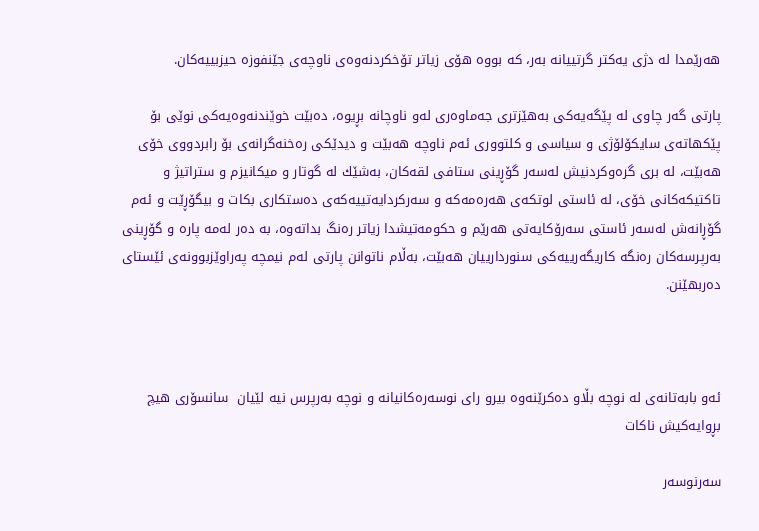هه‌رێمدا له‌ دژی یه‌كتر گرتییانه‌ به‌ر، كه‌ بووه‌ هۆی زیاتر تۆخكردنه‌وه‌ی ناوچه‌ی جێنفوزه‌ حیزبییه‌كان.

پارتی گه‌ر چاوی له‌ پێگه‌یه‌كی به‌هێزتری جه‌ماوه‌ری له‌و ناوچانه‌ بڕیوه‌، ده‌بێت خوێندنه‌وه‌یه‌كی نوێی بۆ پێكهاته‌ی سایكۆلۆژی و سیاسی و كلتووری ئه‌م ناوچه‌ هه‌بێت و دیدێكی ره‌خنه‌گرانه‌ی بۆ رابردووی خۆی هه‌بێت، له‌ بری گره‌وكردنیش له‌سه‌ر گۆڕینی ستافی لقه‌كان، به‌شێك له‌ گوتار و میكانیزم و ستراتیژ و تاكتیكه‌كانی خۆی، له‌ ئاستی لوتكه‌ی هه‌ره‌مه‌كه‌ و سه‌ركردایه‌تییه‌كه‌ی ده‌ستكاری بكات و بیگۆڕێت و ئه‌م گۆڕانه‌ش له‌سه‌ر ئاستی سه‌رۆكایه‌تی هه‌رێم و حكومه‌تیشدا زیاتر ره‌نگ بداته‌وه‌، به‌ ده‌ر له‌مه‌ پاره‌ و گۆڕینی به‌رپرسه‌كان ره‌نگه‌ كاریگه‌رییه‌كی سنوردارییان هه‌بێت، به‌ڵام ناتوانن پارتی له‌م نیمچه‌ په‌راوێزبوونه‌ی ئێستای ده‌ربهێنن.



ئه‌و بابه‌تانه‌ی له‌ نوچه‌ بڵاو‌ ده‌کرێنه‌وه‌ بیرو رای نوسه‌ره‌کانیانه‌ و نوچه‌ به‌رپرس نیه‌ لێیان  سانسۆری هیچ بڕوایه‌کیش ناکات

سه‌رنوسه‌ر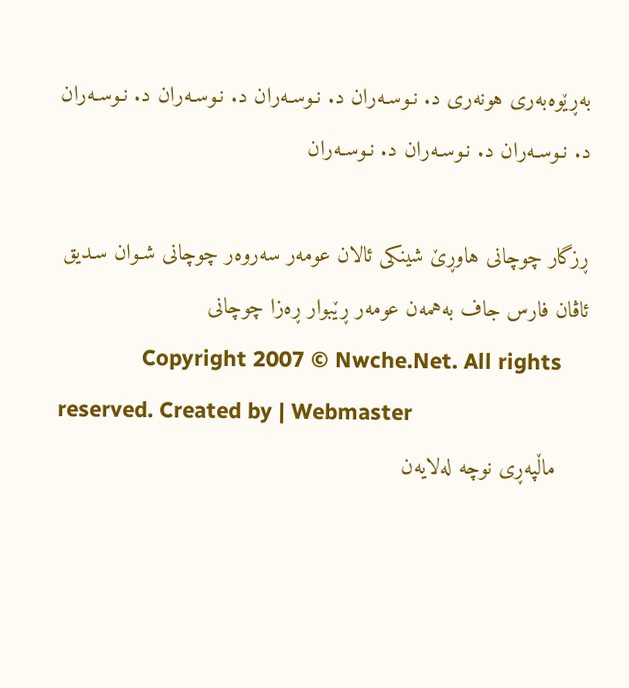به‌ڕێوه‌به‌ری هونه‌ری د. نـوسـه‌ران د. نـوسـه‌ران د. نـوسـه‌ران د. نـوسـه‌ران د. نـوسـه‌ران د. نـوسـه‌ران د. نـوسـه‌ران

ڕزگار چوچانی هاوڕێ شینکی ئالان عومه‌ر سه‌روه‌ر چوچانی شـوان سـدیق ئاڤان فارس جاف به‌همه‌ن عومه‌ر ڕێبوار ڕه‌زا چوچانی
              Copyright 2007 © Nwche.Net. All rights reserved. Created by | Webmaster
     ماڵپه‌ڕی نوچه‌ له‌لایه‌ن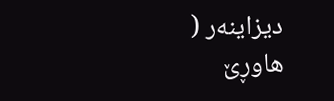دیزاینه‌ر ( هاوڕێ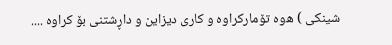شینکی ) ه‌وه‌ تۆمارکراوه‌‌ و کاری دیزاین و داڕشتنی بۆ کراوه‌ ....